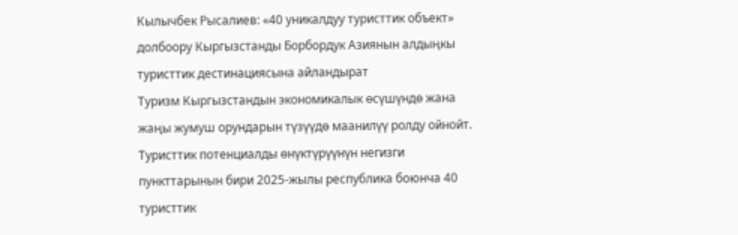Кылычбек Рысалиев: «40 уникалдуу туристтик объект» долбоору Кыргызстанды Борбордук Азиянын алдыңкы туристтик дестинациясына айландырат
Туризм Кыргызстандын экономикалык өсүшүндө жана жаңы жумуш орундарын түзүүдө маанилүү ролду ойнойт. Туристтик потенциалды өнүктүрүүнүн негизги пункттарынын бири 2025-жылы республика боюнча 40 туристтик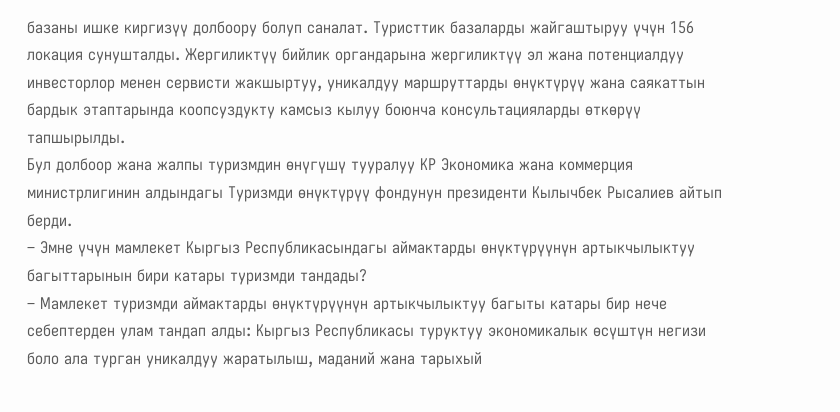базаны ишке киргизүү долбоору болуп саналат. Туристтик базаларды жайгаштыруу үчүн 156 локация сунушталды. Жергиликтүү бийлик органдарына жергиликтүү эл жана потенциалдуу инвесторлор менен сервисти жакшыртуу, уникалдуу маршруттарды өнүктүрүү жана саякаттын бардык этаптарында коопсуздукту камсыз кылуу боюнча консультацияларды өткөрүү тапшырылды.
Бул долбоор жана жалпы туризмдин өнүгүшү тууралуу КР Экономика жана коммерция министрлигинин алдындагы Туризмди өнүктүрүү фондунун президенти Кылычбек Рысалиев айтып берди.
– Эмне үчүн мамлекет Кыргыз Республикасындагы аймактарды өнүктүрүүнүн артыкчылыктуу багыттарынын бири катары туризмди тандады?
– Мамлекет туризмди аймактарды өнүктүрүүнүн артыкчылыктуу багыты катары бир нече себептерден улам тандап алды: Кыргыз Республикасы туруктуу экономикалык өсүштүн негизи боло ала турган уникалдуу жаратылыш, маданий жана тарыхый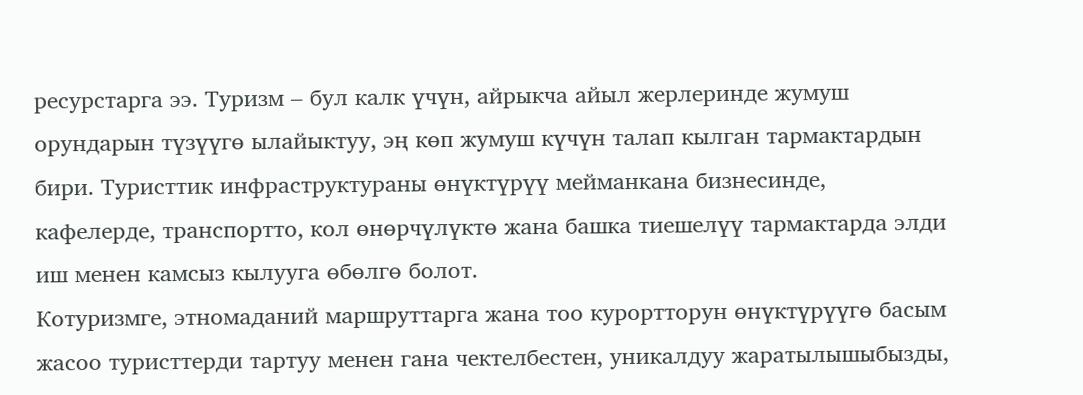ресурстарга ээ. Туризм – бул калк үчүн, айрыкча айыл жерлеринде жумуш орундарын түзүүгө ылайыктуу, эң көп жумуш күчүн талап кылган тармактардын бири. Туристтик инфраструктураны өнүктүрүү мейманкана бизнесинде, кафелерде, транспортто, кол өнөрчүлүктө жана башка тиешелүү тармактарда элди иш менен камсыз кылууга өбөлгө болот.
Котуризмге, этномаданий маршруттарга жана тоо курортторун өнүктүрүүгө басым жасоо туристтерди тартуу менен гана чектелбестен, уникалдуу жаратылышыбызды,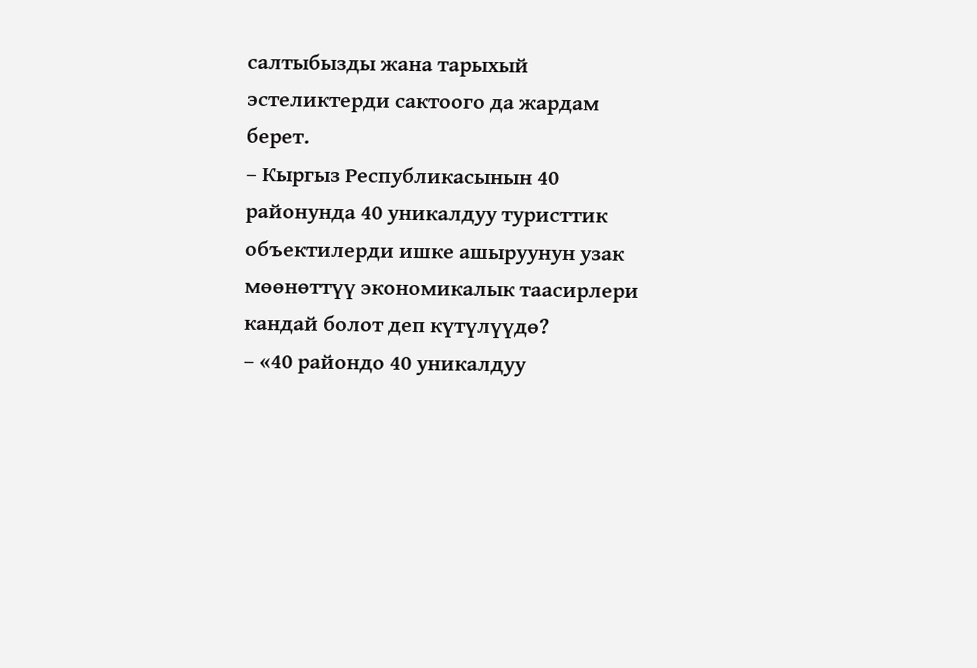салтыбызды жана тарыхый эстеликтерди сактоого да жардам берет.
– Кыргыз Республикасынын 40 районунда 40 уникалдуу туристтик объектилерди ишке ашыруунун узак мөөнөттүү экономикалык таасирлери кандай болот деп күтүлүүдө?
– «40 райондо 40 уникалдуу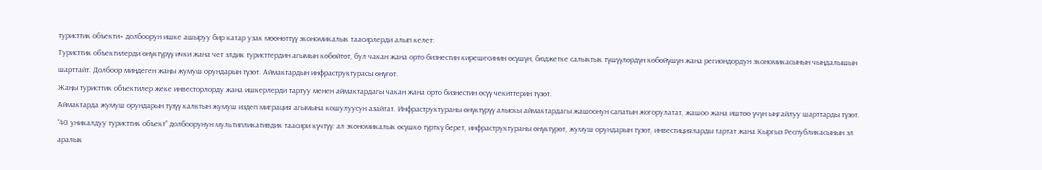туристтик объекти» долбоорун ишке ашыруу бир катар узак мөөнөттүү экономикалык таасирлерди алып келет:
Туристтик объектилерди өнүктүрүү ички жана чет элдик туристтердин агымын көбөйтөт, бул чакан жана орто бизнестин кирешесинин өсүшүн, бюджетке салыктык түшүүлөрдүн көбөйүшүн жана региондордун экономикасынын чыңдалышын шарттайт. Долбоор миңдеген жаңы жумуш орундарын түзөт. Аймактардын инфраструктурасы өнүгөт.
Жаңы туристтик объектилер жеке инвесторлорду жана ишкерлерди тартуу менен аймактардагы чакан жана орто бизнестин өсүү чекиттерин түзөт.
Аймактарда жумуш орундарын түзүү калктын жумуш издеп миграция агымына кошулуусун азайтат. Инфраструктураны өнүктүрүү алыскы аймактардагы жашоонун сапатын жогорулатат, жашоо жана иштөө үчүн ыңгайлуу шарттарды түзөт.
“40 уникалдуу туристтик объект” долбоорунун мультипликативдик таасири күчтүү: ал экономикалык өсүшкө түрткү берет, инфраструктураны өнүктүрөт, жумуш орундарын түзөт, инвестицияларды тартат жана Кыргыз Республикасынын эл аралык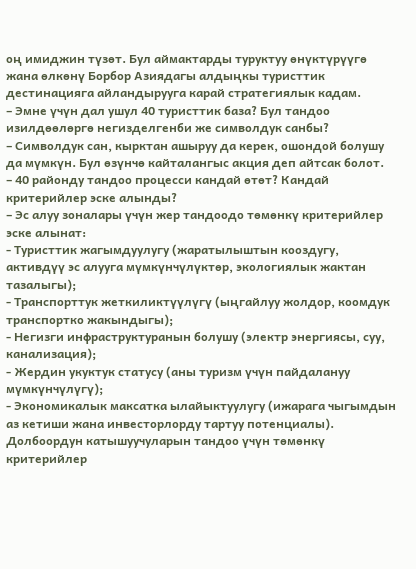оң имиджин түзөт. Бул аймактарды туруктуу өнүктүрүүгө жана өлкөнү Борбор Азиядагы алдыңкы туристтик дестинацияга айландырууга карай стратегиялык кадам.
– Эмне үчүн дал ушул 40 туристтик база? Бул тандоо изилдөөлөргө негизделгенби же символдук санбы?
– Символдук сан, кырктан ашыруу да керек, ошондой болушу да мүмкүн. Бул өзүнчө кайталангыс акция деп айтсак болот.
– 40 районду тандоо процесси кандай өтөт? Кандай критерийлер эске алынды?
– Эс алуу зоналары үчүн жер тандоодо төмөнкү критерийлер эске алынат:
- Туристтик жагымдуулугу (жаратылыштын кооздугу, активдүү эс алууга мүмкүнчүлүктөр, экологиялык жактан тазалыгы);
- Транспорттук жеткиликтүүлүгү (ыңгайлуу жолдор, коомдук транспортко жакындыгы);
- Негизги инфраструктуранын болушу (электр энергиясы, суу, канализация);
- Жердин укуктук статусу (аны туризм үчүн пайдалануу мүмкүнчүлүгү);
- Экономикалык максатка ылайыктуулугу (ижарага чыгымдын аз кетиши жана инвесторлорду тартуу потенциалы).
Долбоордун катышуучуларын тандоо үчүн төмөнкү критерийлер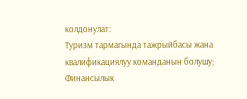колдонулат:
Туризм тармагында тажрыйбасы жана квалификациялуу команданын болушу;
Финансылык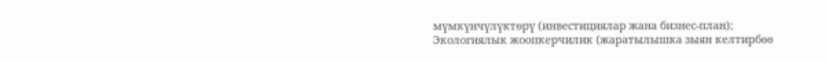мүмкүнчүлүктөрү (инвестициялар жана бизнес-план);
Экологиялык жоопкерчилик (жаратылышка зыян келтирбөө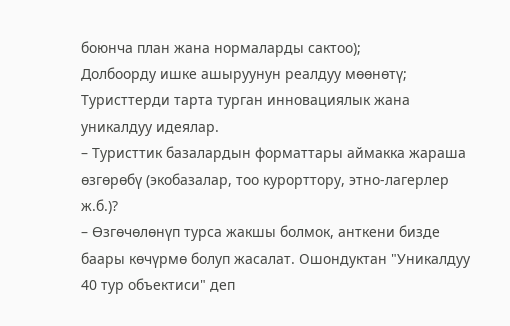боюнча план жана нормаларды сактоо);
Долбоорду ишке ашыруунун реалдуу мөөнөтү;
Туристтерди тарта турган инновациялык жана уникалдуу идеялар.
– Туристтик базалардын форматтары аймакка жараша өзгөрөбү (экобазалар, тоо курорттору, этно-лагерлер ж.б.)?
– Өзгөчөлөнүп турса жакшы болмок, анткени бизде баары көчүрмө болуп жасалат. Ошондуктан "Уникалдуу 40 тур объектиси" деп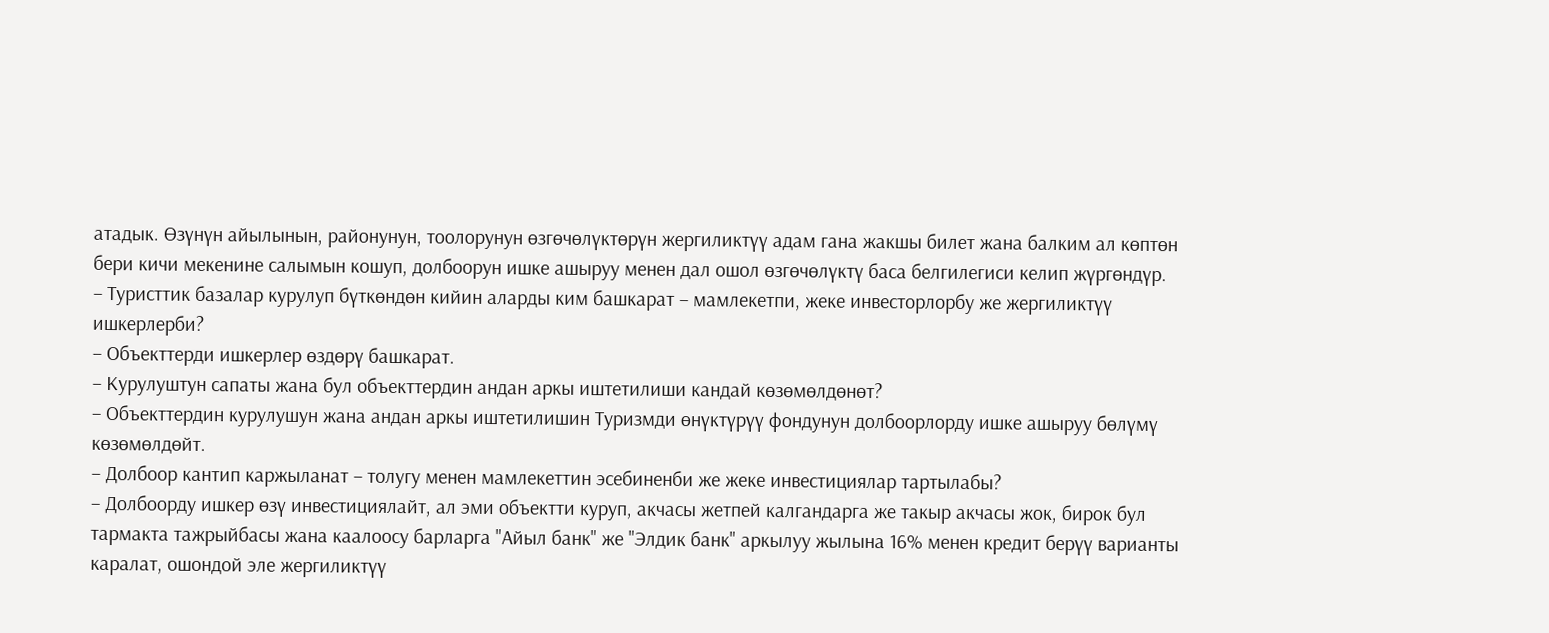атадык. Өзүнүн айылынын, районунун, тоолорунун өзгөчөлүктөрүн жергиликтүү адам гана жакшы билет жана балким ал көптөн бери кичи мекенине салымын кошуп, долбоорун ишке ашыруу менен дал ошол өзгөчөлүктү баса белгилегиси келип жүргөндүр.
– Туристтик базалар курулуп бүткөндөн кийин аларды ким башкарат – мамлекетпи, жеке инвесторлорбу же жергиликтүү ишкерлерби?
– Объекттерди ишкерлер өздөрү башкарат.
– Курулуштун сапаты жана бул объекттердин андан аркы иштетилиши кандай көзөмөлдөнөт?
– Объекттердин курулушун жана андан аркы иштетилишин Туризмди өнүктүрүү фондунун долбоорлорду ишке ашыруу бөлүмү көзөмөлдөйт.
– Долбоор кантип каржыланат – толугу менен мамлекеттин эсебиненби же жеке инвестициялар тартылабы?
– Долбоорду ишкер өзү инвестициялайт, ал эми объектти куруп, акчасы жетпей калгандарга же такыр акчасы жок, бирок бул тармакта тажрыйбасы жана каалоосу барларга "Айыл банк" же "Элдик банк" аркылуу жылына 16% менен кредит берүү варианты каралат, ошондой эле жергиликтүү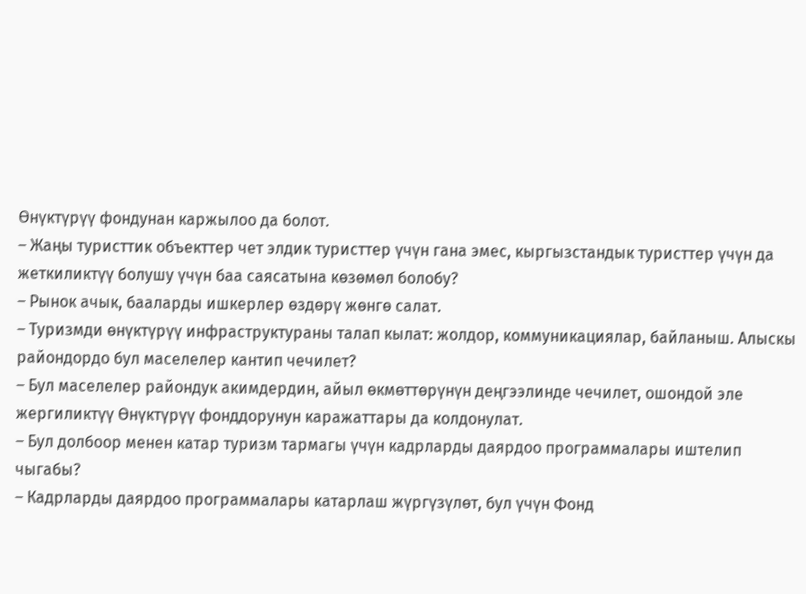Өнүктүрүү фондунан каржылоо да болот.
– Жаңы туристтик объекттер чет элдик туристтер үчүн гана эмес, кыргызстандык туристтер үчүн да жеткиликтүү болушу үчүн баа саясатына көзөмөл болобу?
– Рынок ачык, бааларды ишкерлер өздөрү жөнгө салат.
– Туризмди өнүктүрүү инфраструктураны талап кылат: жолдор, коммуникациялар, байланыш. Алыскы райондордо бул маселелер кантип чечилет?
– Бул маселелер райондук акимдердин, айыл өкмөттөрүнүн деңгээлинде чечилет, ошондой эле жергиликтүү Өнүктүрүү фонддорунун каражаттары да колдонулат.
– Бул долбоор менен катар туризм тармагы үчүн кадрларды даярдоо программалары иштелип чыгабы?
– Кадрларды даярдоо программалары катарлаш жүргүзүлөт, бул үчүн Фонд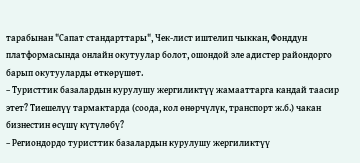тарабынан "Сапат стандарттары", Чек-лист иштелип чыккан, Фонддун платформасында онлайн окутуулар болот, ошондой эле адистер райондорго барып окутууларды өткөрүшөт.
– Туристтик базалардын курулушу жергиликтүү жамааттарга кандай таасир этет? Тиешелүү тармактарда (соода, кол өнөрчүлүк, транспорт ж.б.) чакан бизнестин өсүшү күтүлөбү?
– Региондордо туристтик базалардын курулушу жергиликтүү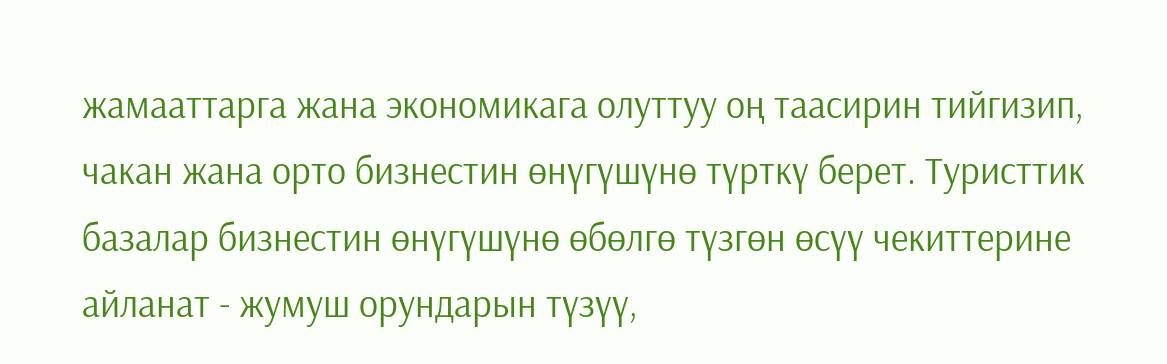жамааттарга жана экономикага олуттуу оң таасирин тийгизип, чакан жана орто бизнестин өнүгүшүнө түрткү берет. Туристтик базалар бизнестин өнүгүшүнө өбөлгө түзгөн өсүү чекиттерине айланат - жумуш орундарын түзүү,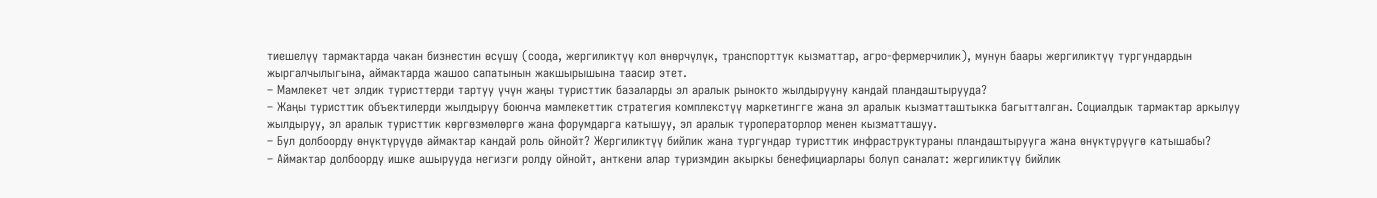тиешелүү тармактарда чакан бизнестин өсүшү (соода, жергиликтүү кол өнөрчүлүк, транспорттук кызматтар, агро-фермерчилик), мунун баары жергиликтүү тургундардын жыргалчылыгына, аймактарда жашоо сапатынын жакшырышына таасир этет.
– Мамлекет чет элдик туристтерди тартуу үчүн жаңы туристтик базаларды эл аралык рынокто жылдырууну кандай пландаштырууда?
– Жаңы туристтик объектилерди жылдыруу боюнча мамлекеттик стратегия комплекстүү маркетингге жана эл аралык кызматташтыкка багытталган. Социалдык тармактар аркылуу жылдыруу, эл аралык туристтик көргөзмөлөргө жана форумдарга катышуу, эл аралык туроператорлор менен кызматташуу.
– Бул долбоорду өнүктүрүүдө аймактар кандай роль ойнойт? Жергиликтүү бийлик жана тургундар туристтик инфраструктураны пландаштырууга жана өнүктүрүүгө катышабы?
– Аймактар долбоорду ишке ашырууда негизги ролду ойнойт, анткени алар туризмдин акыркы бенефициарлары болуп саналат: жергиликтүү бийлик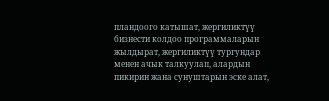пландоого катышат, жергиликтүү бизнести колдоо программаларын жылдырат, жергиликтүү тургундар менен ачык талкуулап, алардын пикирин жана сунуштарын эске алат,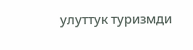улуттук туризмди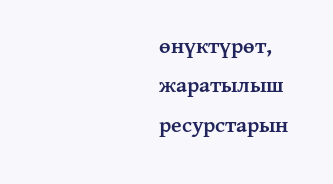өнүктүрөт, жаратылыш ресурстарын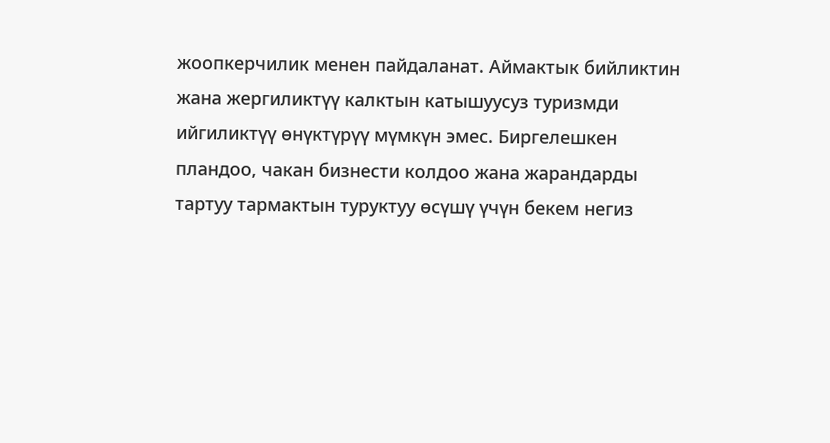жоопкерчилик менен пайдаланат. Аймактык бийликтин жана жергиликтүү калктын катышуусуз туризмди ийгиликтүү өнүктүрүү мүмкүн эмес. Биргелешкен пландоо, чакан бизнести колдоо жана жарандарды тартуу тармактын туруктуу өсүшү үчүн бекем негиз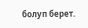болуп берет.